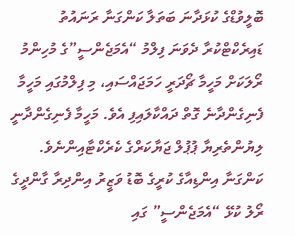ބޮލީވުޑްގެ ކުޅަދާނަ ބަތަލާ ކަންގަނާ ރަނައުތު ޑައިރެކްޓްކުރާ ދެވަނަ ފިލްމު “އެމަޖެންސީ”ގެ މުހިންމު ރޯލަކަށް މަހީމާ ޗޯދަރީ ހަމަޖައްސައި، މި ފިލްމުގައި މަހީމާ ފެނިގެންދާނެ ގޮތް ދައްކާލައިފި އެވެ. މަހީމާ ފެނިގެންދާނީ ލިޔުންތެރިޔާ ޕުޕުލް ޖަޔާކަރްގެ ކެރެކްޓާއިންނެވެ.
ކަންގަނާ އިންޑިއާގެ ކުރީގެ ބޮޑު ވަޒީރު އިންދިރާ ގާންދީގެ ރޯލު ކުޅޭ “އެމަޖެންސީ” ގައި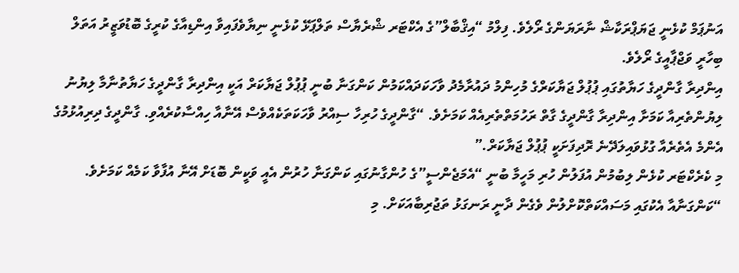އަނުޕަމް ކުޅެނީ ޖަޔަޕްރަކާޝް ނާރަޔަންގެ ރޯލެވެ. ފިލްމު “އިޤްބާލް”ގެ އެކްޓަރ ޝްރެޔާސް ތަލްޕަޅޭ ކުޅެނީ ނިޔާވެފައިވާ އިންޑިއާގެ ކުރީގެ ބޮޑުވަޒީރު އަތަލް ބިހާރީ ވަޖްޕާއީގެ ރޯލެވެ.
އިންދިރާ ގާންދީގެ ހަޔާތުގައި ޕުޕުލް ޖަޔާކަރްގެ މުހިންމު ދައުރާމެދު ވާހަކަދައްކަމުން ކަންގަނާ ބުނީ ޕުޕުލް ޖަޔާކަރް އަކީ އިންދިރާ ގާންދީގެ ހަޔާތުނާމާ ލިޔުނު ލިޔުންތެރިއާ ކަމަށާ އިންދިރާ ގާންދީގެ ގާތް ރަހުމަތްތެރިއެއް ކަމަށެވެ. “ގާންދީގެ ހުރިހާ ސިއްރު ވާހަކަތަކެއްވެސް އޭނާއާ ހިއްސާކުރެއްވި. ގާންދީގެ ދިރިއުޅުމުގެ އެންމެ އެތެރެއާ ގުޅުވައިލަދޭނެ ރޮދިފަށަކީ ޕުޕުލް ޖަޔާކަރް.”
މި ކެރެކްޓަރ ކުޅެން ލިބުމުން އުފަލުން ހުރި މަހީމާ ބުނީ “އެމަޖެންސީ”ގެ ހުންގާނުގައި ކަންގަނާ ހުރުން އެއީ ވަކީން ބޮޑަށް އޭނާ އުފާވާ ކަމެއް ކަމަށެވެ.
“ކަންގަނާއާ އެކުގައި މަސައްކަތްކޮށްލުން ވެގެން ދާނީ ރަނގަޅު ތަޖުރިބާއަކަށް. މި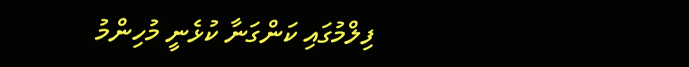ފިލްމުގައި ކަންގަނާ ކުޅެނީ މުހިންމު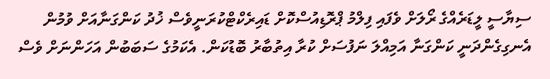ސިޔާސީ ލީޑަރެއްގެ ރޯލަށް ވެފައި ފިލްމު ޕްރޮޑިއުސްކޮށް ޑައިރެކްޓްކުރަނީވެސް ޚުދު ކަންގަނާއަށް ވުމުން އެނގިގެންދަނީ ކަންގަނާ އަމިއްލަ ނަފުސަށް ކުރާ އިތުބާރު ބޮޑުކަން. އެކަމުގެ ސަބަބުން އަހަންނަށް ވެސް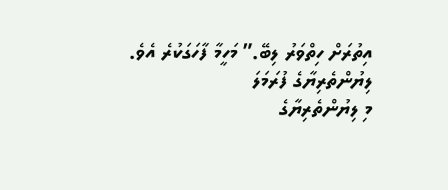އިތުރަށް ހިތްވަރު ލިބޭ.” މަހީމާ ފާހަގަކުރެ އެވެ.
ލިޔުންތެރިޔާގެ ފުރަމަލަ
މި ލިޔުންތެރިޔާގެ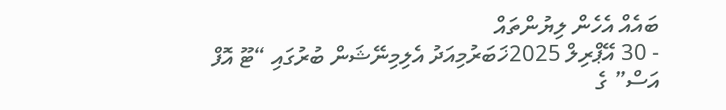ބައެއް އެހެން ލިޔުންތައް
- 30 އޭޕްރިލް 2025ޚަބަރުމިއަދު އެލިމިނޭޝަން ބުރުގައި “ޓޫ އޮފް އަސް” ގެ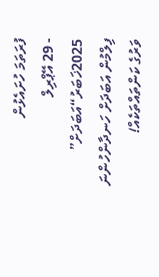ފުރަތަމަ ހުށައެޅުން
- 29 އޭޕްރިލް 2025ޚަބަރު“އަބަދަށް” ފިލްމުން އަބަދަށް ހަނދާންހުންނަ ވަރުގެ ކަންތައްތަކެއް!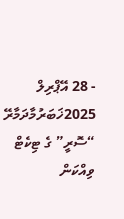- 28 އޭޕްރިލް 2025ޚަބަރުމާދަމާރޭ “ސޮރީ” ގެ ޓިކެޓް ވިއްކަން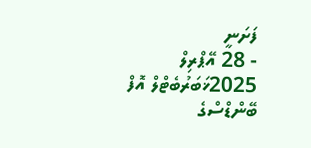ފަށަނީ
- 28 އޭޕްރިލް 2025ޚަބަރުބެޓްލް އޮފް ބޭންޑްސްގެ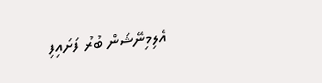އެލިމިނޭޝަން ބުރު ފަށައިފި